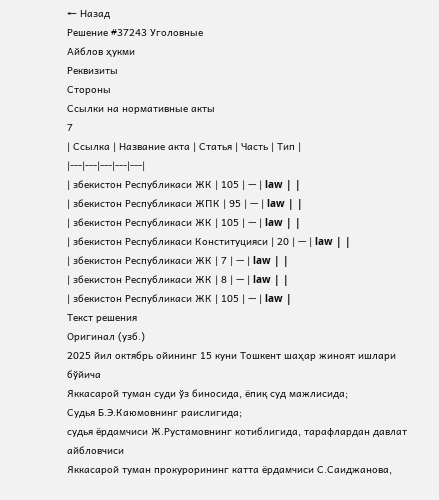← Назад
Решение #37243 Уголовные
Айблов ҳукми
Реквизиты
Стороны
Ссылки на нормативные акты
7
| Ссылка | Название акта | Статья | Часть | Тип |
|---|---|---|---|---|
| збекистон Республикаси ЖК | 105 | — | law | |
| збекистон Республикаси ЖПК | 95 | — | law | |
| збекистон Республикаси ЖК | 105 | — | law | |
| збекистон Республикаси Конституцияси | 20 | — | law | |
| збекистон Республикаси ЖК | 7 | — | law | |
| збекистон Республикаси ЖК | 8 | — | law | |
| збекистон Республикаси ЖК | 105 | — | law |
Текст решения
Оригинал (узб.)
2025 йил октябрь ойининг 15 куни Тошкент шаҳар жиноят ишлари бўйича
Яккасарой туман суди ўз биносида, ёпиқ суд мажлисида;
Судья Б.Э.Каюмовнинг раислигида;
судья ёрдамчиси Ж.Рустамовнинг котиблигида, тарафлардан давлат айбловчиси
Яккасарой туман прокурорининг катта ёрдамчиси С.Саиджанова,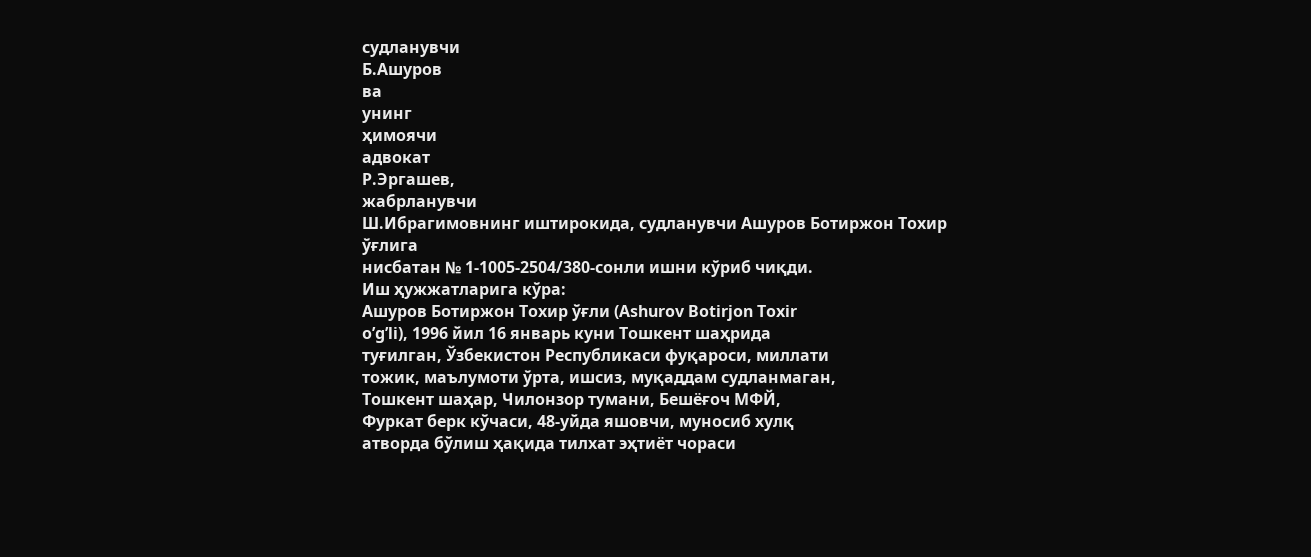судланувчи
Б.Ашуров
ва
унинг
ҳимоячи
адвокат
Р.Эргашев,
жабрланувчи
Ш.Ибрагимовнинг иштирокида, судланувчи Ашуров Ботиржон Тохир ўғлига
нисбатан № 1-1005-2504/380-сонли ишни кўриб чиқди.
Иш ҳужжатларига кўра:
Ашуров Ботиржон Тохир ўғли (Ashurov Botirjon Toxir
o’g’li), 1996 йил 16 январь куни Тошкент шаҳрида
туғилган, Ўзбекистон Республикаси фуқароси, миллати
тожик, маълумоти ўрта, ишсиз, муқаддам судланмаган,
Тошкент шаҳар, Чилонзор тумани, Бешёғоч МФЙ,
Фуркат берк кўчаси, 48-уйда яшовчи, муносиб хулқ
атворда бўлиш ҳақида тилхат эҳтиёт чораси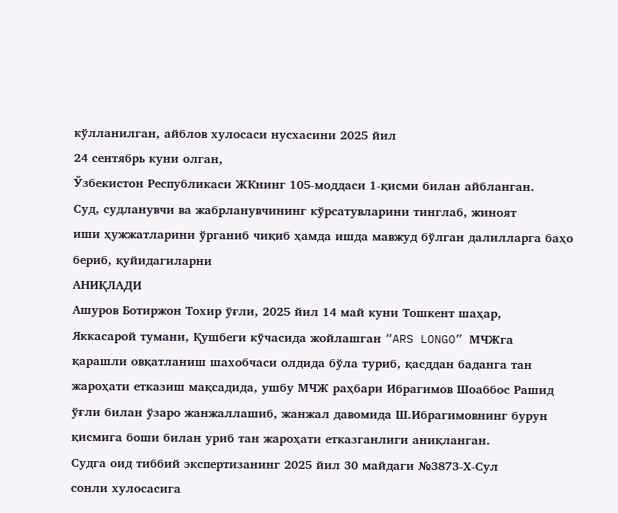кўлланилган, айблов хулосаси нусхасини 2025 йил
24 сентябрь куни олган,
Ўзбекистон Республикаси ЖКнинг 105-моддаси 1-қисми билан айбланган.
Суд, судланувчи ва жабрланувчининг кўрсатувларини тинглаб, жиноят
иши ҳужжатларини ўрганиб чиқиб ҳамда ишда мавжуд бўлган далилларга баҳо
бериб, қуйидагиларни
АНИҚЛАДИ
Ашуров Ботиржон Тохир ўғли, 2025 йил 14 май куни Тошкент шаҳар,
Яккасарой тумани, Қушбеги кўчасида жойлашган “ARS LONGO” МЧЖга
қарашли овқатланиш шахобчаси олдида бўла туриб, қасддан баданга тан
жароҳати етказиш мақсадида, ушбу МЧЖ раҳбари Ибрагимов Шоаббос Рашид
ўғли билан ўзаро жанжаллашиб, жанжал давомида Ш.Ибрагимовнинг бурун
қисмига боши билан уриб тан жароҳати етказганлиги аниқланган.
Судга оид тиббий экспертизанинг 2025 йил 30 майдаги №3873-Х-Сул
сонли хулосасига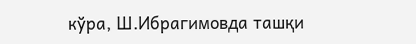кўра, Ш.Ибрагимовда ташқи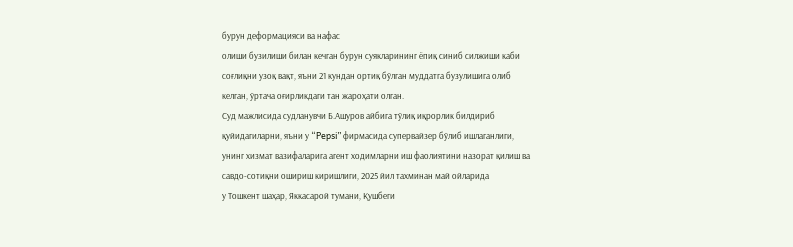бурун деформацияси ва нафас
олиши бузилиши билан кечган бурун суякларининг ёпиқ синиб силжиши каби
соғлиқни узоқ вақт, яъни 21 кундан ортиқ бўлган муддатга бузулишига олиб
келган, ўртача оғирликдаги тан жароҳати олган.
Суд мажлисида судланувчи Б.Ашуров айбига тўлиқ иқрорлик билдириб
қуйидагиларни, яъни у “Pepsi” фирмасида супервайзер бўлиб ишлаганлиги,
унинг хизмат вазифаларига агент ходимларни иш фаолиятини назорат қилиш ва
савдо-сотиқни ошириш киришлиги, 2025 йил тахминан май ойларида
у Тошкент шаҳар, Яккасарой тумани, Қушбеги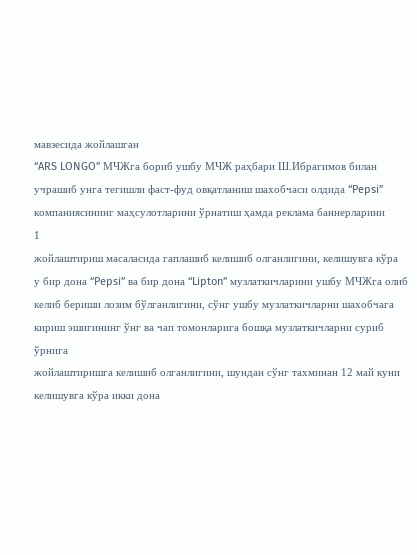мавзесида жойлашган
“ARS LONGO” МЧЖга бориб ушбу МЧЖ раҳбари Ш.Ибрагимов билан
учрашиб унга тегишли фаст-фуд овқатланиш шахобчаси олдида “Pepsi”
компаниясининг маҳсулотларини ўрнатиш ҳамда реклама баннерларини
1
жойлаштириш масаласида гаплашиб келишиб олганлигини, келишувга кўра
у бир дона “Pepsi” ва бир дона “Lipton” музлаткичларини ушбу МЧЖга олиб
келиб бериши лозим бўлганлигини, сўнг ушбу музлаткичларни шахобчага
кириш эшигининг ўнг ва чап томонларига бошқа музлаткичларни суриб ўрнига
жойлаштиришга келишиб олганлигини, шундан сўнг тахминан 12 май куни
келишувга кўра икки дона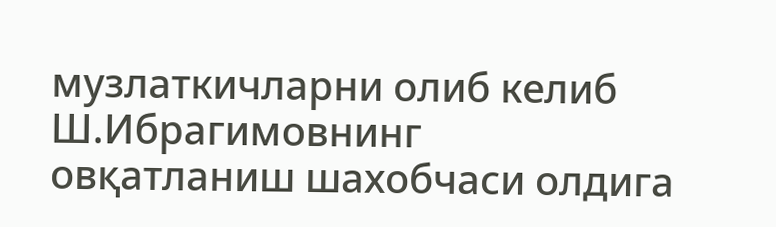музлаткичларни олиб келиб Ш.Ибрагимовнинг
овқатланиш шахобчаси олдига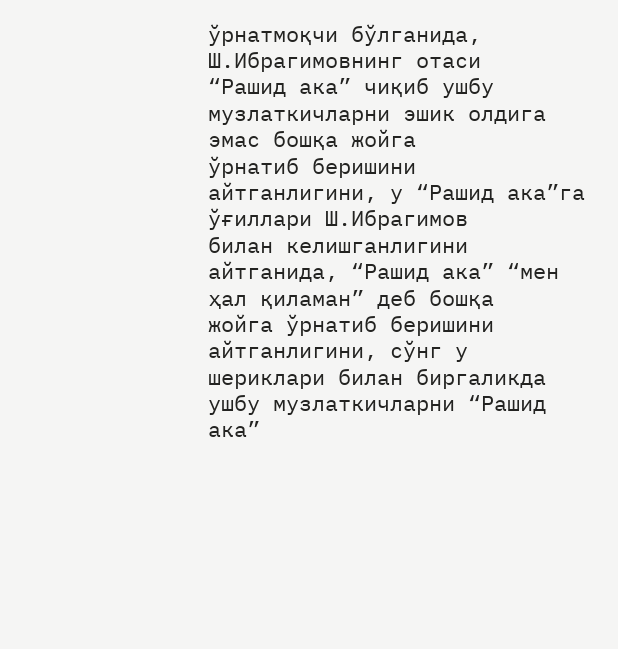ўрнатмоқчи бўлганида, Ш.Ибрагимовнинг отаси
“Рашид ака” чиқиб ушбу музлаткичларни эшик олдига эмас бошқа жойга
ўрнатиб беришини айтганлигини, у “Рашид ака”га ўғиллари Ш.Ибрагимов
билан келишганлигини айтганида, “Рашид ака” “мен ҳал қиламан” деб бошқа
жойга ўрнатиб беришини айтганлигини, сўнг у шериклари билан биргаликда
ушбу музлаткичларни “Рашид ака”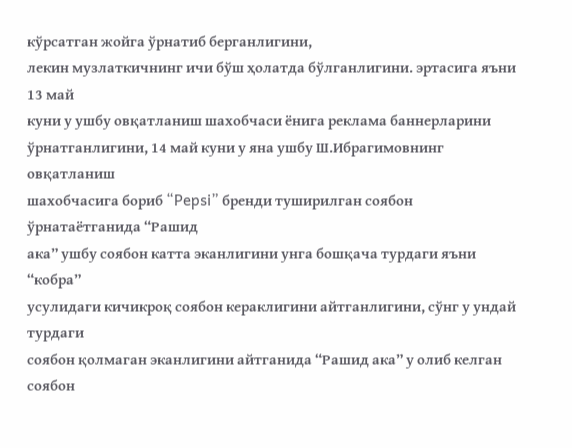кўрсатган жойга ўрнатиб берганлигини,
лекин музлаткичнинг ичи бўш ҳолатда бўлганлигини. эртасига яъни 13 май
куни у ушбу овқатланиш шахобчаси ёнига реклама баннерларини
ўрнатганлигини, 14 май куни у яна ушбу Ш.Ибрагимовнинг овқатланиш
шахобчасига бориб “Pepsi” бренди туширилган соябон ўрнатаётганида “Рашид
ака” ушбу соябон катта эканлигини унга бошқача турдаги яъни “кобра”
усулидаги кичикроқ соябон кераклигини айтганлигини, сўнг у ундай турдаги
соябон қолмаган эканлигини айтганида “Рашид ака” у олиб келган соябон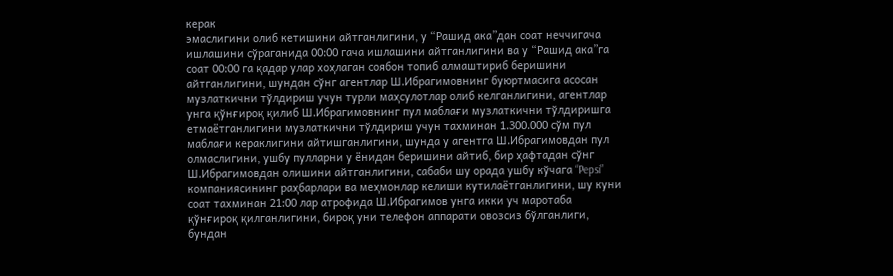керак
эмаслигини олиб кетишини айтганлигини, у “Рашид ака”дан соат неччигача
ишлашини сўраганида 00:00 гача ишлашини айтганлигини ва у “Рашид ака”га
соат 00:00 га қадар улар хоҳлаган соябон топиб алмаштириб беришини
айтганлигини, шундан сўнг агентлар Ш.Ибрагимовнинг буюртмасига асосан
музлаткични тўлдириш учун турли маҳсулотлар олиб келганлигини, агентлар
унга қўнғироқ қилиб Ш.Ибрагимовнинг пул маблағи музлаткични тўлдиришга
етмаётганлигини музлаткични тўлдириш учун тахминан 1.300.000 сўм пул
маблағи кераклигини айтишганлигини, шунда у агентга Ш.Ибрагимовдан пул
олмаслигини, ушбу пулларни у ёнидан беришини айтиб, бир ҳафтадан сўнг
Ш.Ибрагимовдан олишини айтганлигини, сабаби шу орада ушбу кўчага “Pepsi”
компаниясининг раҳбарлари ва меҳмонлар келиши кутилаётганлигини, шу куни
соат тахминан 21:00 лар атрофида Ш.Ибрагимов унга икки уч маротаба
қўнғироқ қилганлигини, бироқ уни телефон аппарати овозсиз бўлганлиги,
бундан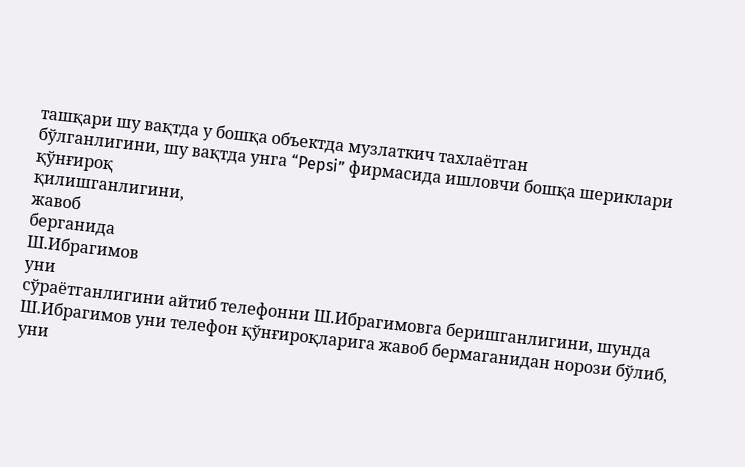ташқари шу вақтда у бошқа объектда музлаткич тахлаётган
бўлганлигини, шу вақтда унга “Pepsi” фирмасида ишловчи бошқа шериклари
қўнғироқ
қилишганлигини,
жавоб
берганида
Ш.Ибрагимов
уни
сўраётганлигини айтиб телефонни Ш.Ибрагимовга беришганлигини, шунда
Ш.Ибрагимов уни телефон қўнғироқларига жавоб бермаганидан норози бўлиб,
уни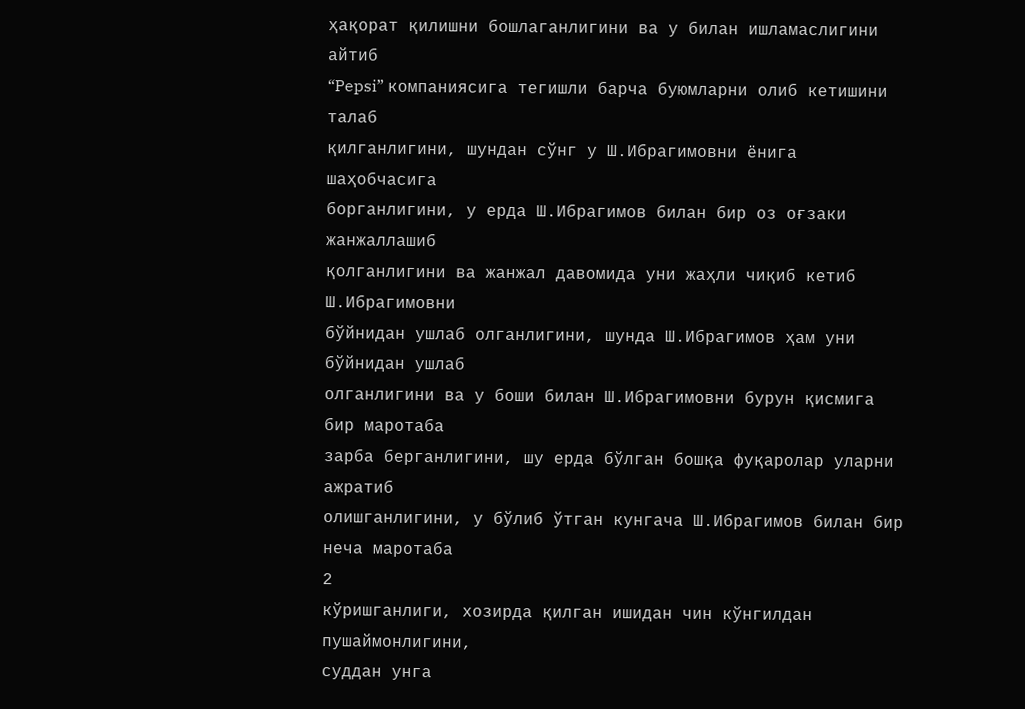ҳақорат қилишни бошлаганлигини ва у билан ишламаслигини айтиб
“Pepsi” компаниясига тегишли барча буюмларни олиб кетишини талаб
қилганлигини, шундан сўнг у Ш.Ибрагимовни ёнига шаҳобчасига
борганлигини, у ерда Ш.Ибрагимов билан бир оз оғзаки жанжаллашиб
қолганлигини ва жанжал давомида уни жаҳли чиқиб кетиб Ш.Ибрагимовни
бўйнидан ушлаб олганлигини, шунда Ш.Ибрагимов ҳам уни бўйнидан ушлаб
олганлигини ва у боши билан Ш.Ибрагимовни бурун қисмига бир маротаба
зарба берганлигини, шу ерда бўлган бошқа фуқаролар уларни ажратиб
олишганлигини, у бўлиб ўтган кунгача Ш.Ибрагимов билан бир неча маротаба
2
кўришганлиги, хозирда қилган ишидан чин кўнгилдан пушаймонлигини,
суддан унга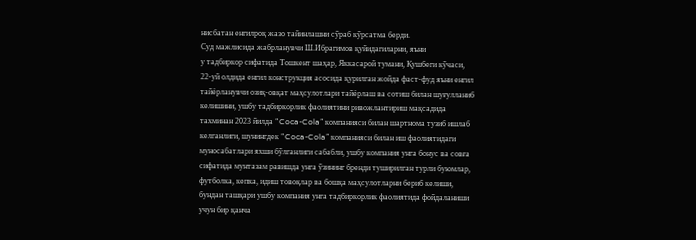нисбатан енгилроқ жазо тайинлашни сўраб кўрсатма берди.
Суд мажлисида жабрланувчи Ш.Ибрагимов қуйидагиларни, яъни
у тадбиркор сифатида Тошкент шаҳар, Яккасарой тумани, Қушбеги кўчаси,
22-уй олдида енгил конструкция асосида қурилган жойда фаст-фуд яъни енгил
тайёрланувчи озиқ-овқат маҳсулотлари тайёрлаш ва сотиш билан шуғулланиб
келишини, ушбу тадбиркорлик фаолиятини ривожлантириш мақсадида
тахминан 2023 йилда “Coca-Cola” компанияси билан шартнома тузиб ишлаб
келганлиги, шунингдек “Coca-Cola” компанияси билан иш фаолиятидаги
муносабатлари яхши бўлганлиги сабабли, ушбу компания унга бонус ва совға
сифатида мунтазам равишда унга ўзининг бренди туширилган турли буюмлар,
футболка, кепка, идиш товоқлар ва бошқа маҳсулотларни бериб келиши,
бундан ташқари ушбу компания унга тадбиркорлик фаолиятида фойдаланиши
учун бир қанча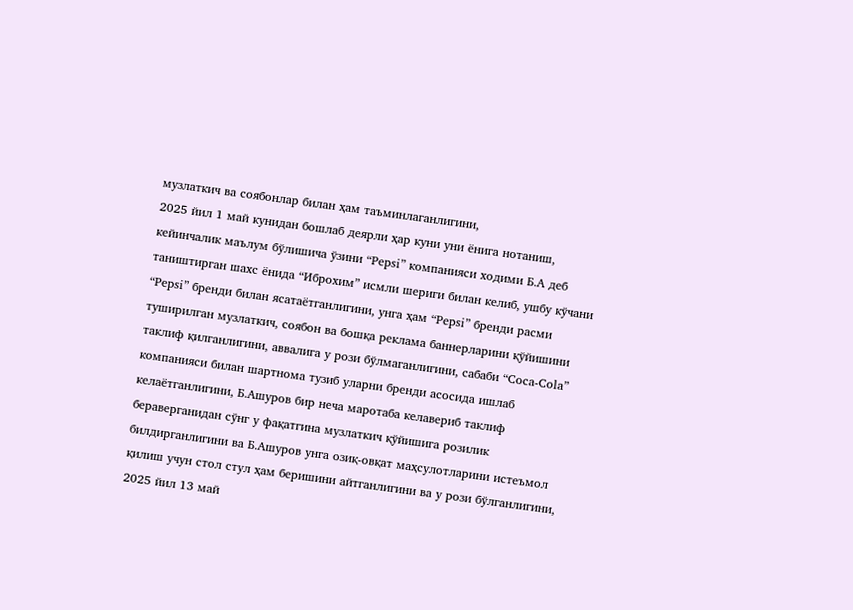музлаткич ва соябонлар билан ҳам таъминлаганлигини,
2025 йил 1 май кунидан бошлаб деярли ҳар куни уни ёнига нотаниш,
кейинчалик маълум бўлишича ўзини “Pepsi” компанияси ходими Б.А деб
таништирган шахс ёнида “Иброхим” исмли шериги билан келиб, ушбу кўчани
“Pepsi” бренди билан ясатаётганлигини, унга ҳам “Pepsi” бренди расми
туширилган музлаткич, соябон ва бошқа реклама баннерларини қўйишини
таклиф қилганлигини, аввалига у рози бўлмаганлигини, сабаби “Coca-Cola”
компанияси билан шартнома тузиб уларни бренди асосида ишлаб
келаётганлигини, Б.Ашуров бир неча маротаба келавериб таклиф
бераверганидан сўнг у фақатгина музлаткич қўйишига розилик
билдирганлигини ва Б.Ашуров унга озиқ-овқат маҳсулотларини истеъмол
қилиш учун стол стул ҳам беришини айтганлигини ва у рози бўлганлигини,
2025 йил 13 май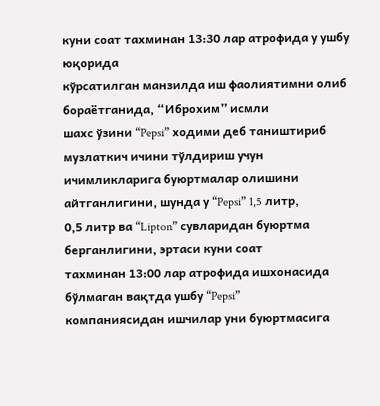куни соат тахминан 13:30 лар атрофида у ушбу юқорида
кўрсатилган манзилда иш фаолиятимни олиб бораётганида, “Иброхим” исмли
шахс ўзини “Pepsi” ходими деб таништириб музлаткич ичини тўлдириш учун
ичимликларига буюртмалар олишини айтганлигини, шунда у “Pepsi” 1,5 литр,
0,5 литр ва “Lipton” сувларидан буюртма берганлигини, эртаси куни соат
тахминан 13:00 лар атрофида ишхонасида бўлмаган вақтда ушбу “Pepsi”
компаниясидан ишчилар уни буюртмасига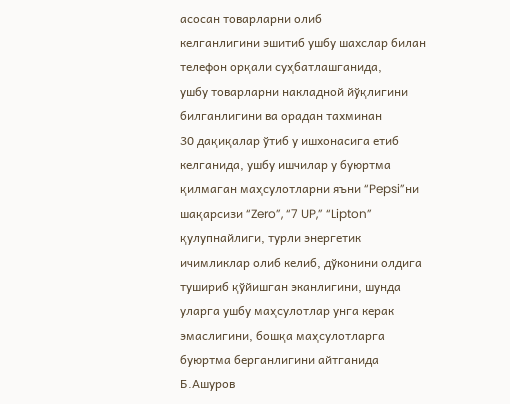асосан товарларни олиб
келганлигини эшитиб ушбу шахслар билан телефон орқали суҳбатлашганида,
ушбу товарларни накладной йўқлигини билганлигини ва орадан тахминан
30 дақиқалар ўтиб у ишхонасига етиб келганида, ушбу ишчилар у буюртма
қилмаган маҳсулотларни яъни “Pepsi”ни шақарсизи “Zero”, “7 UP,” “Lipton”
қулупнайлиги, турли энергетик ичимликлар олиб келиб, дўконини олдига
тушириб қўйишган эканлигини, шунда уларга ушбу маҳсулотлар унга керак
эмаслигини, бошқа маҳсулотларга буюртма берганлигини айтганида Б.Ашуров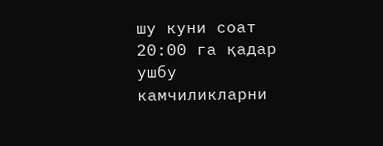шу куни соат 20:00 га қадар ушбу камчиликларни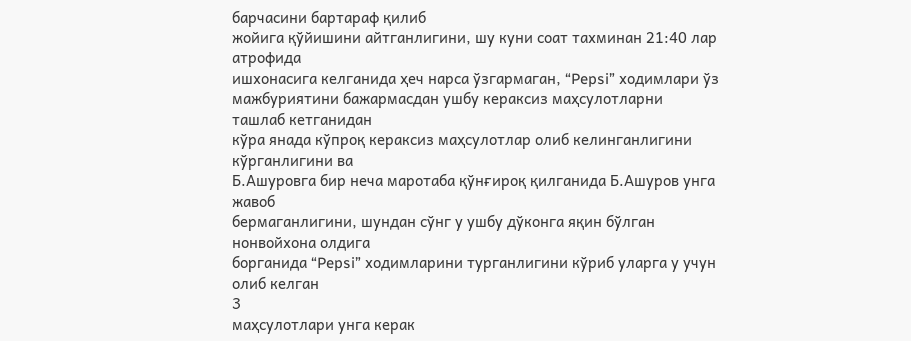барчасини бартараф қилиб
жойига қўйишини айтганлигини, шу куни соат тахминан 21:40 лар атрофида
ишхонасига келганида ҳеч нарса ўзгармаган, “Pepsi” ходимлари ўз
мажбуриятини бажармасдан ушбу кераксиз маҳсулотларни ташлаб кетганидан
кўра янада кўпроқ кераксиз маҳсулотлар олиб келинганлигини кўрганлигини ва
Б.Ашуровга бир неча маротаба қўнғироқ қилганида Б.Ашуров унга жавоб
бермаганлигини, шундан сўнг у ушбу дўконга яқин бўлган нонвойхона олдига
борганида “Pepsi” ходимларини турганлигини кўриб уларга у учун олиб келган
3
маҳсулотлари унга керак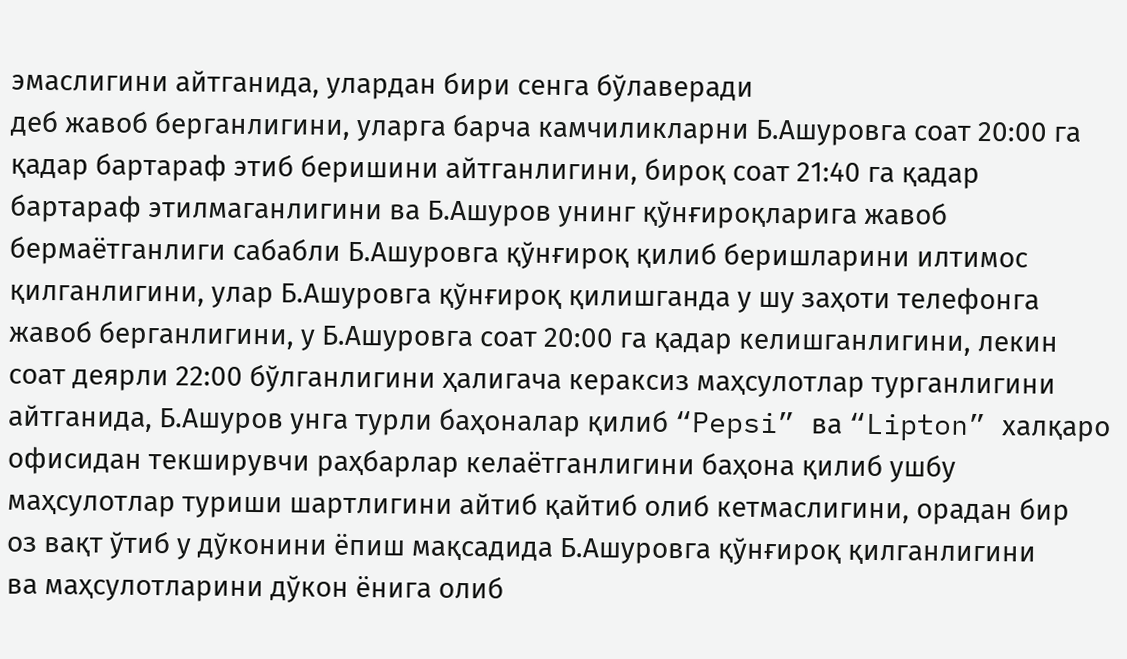эмаслигини айтганида, улардан бири сенга бўлаверади
деб жавоб берганлигини, уларга барча камчиликларни Б.Ашуровга соат 20:00 га
қадар бартараф этиб беришини айтганлигини, бироқ соат 21:40 га қадар
бартараф этилмаганлигини ва Б.Ашуров унинг қўнғироқларига жавоб
бермаётганлиги сабабли Б.Ашуровга қўнғироқ қилиб беришларини илтимос
қилганлигини, улар Б.Ашуровга қўнғироқ қилишганда у шу заҳоти телефонга
жавоб берганлигини, у Б.Ашуровга соат 20:00 га қадар келишганлигини, лекин
соат деярли 22:00 бўлганлигини ҳалигача кераксиз маҳсулотлар турганлигини
айтганида, Б.Ашуров унга турли баҳоналар қилиб “Pepsi” ва “Lipton” халқаро
офисидан текширувчи раҳбарлар келаётганлигини баҳона қилиб ушбу
маҳсулотлар туриши шартлигини айтиб қайтиб олиб кетмаслигини, орадан бир
оз вақт ўтиб у дўконини ёпиш мақсадида Б.Ашуровга қўнғироқ қилганлигини
ва маҳсулотларини дўкон ёнига олиб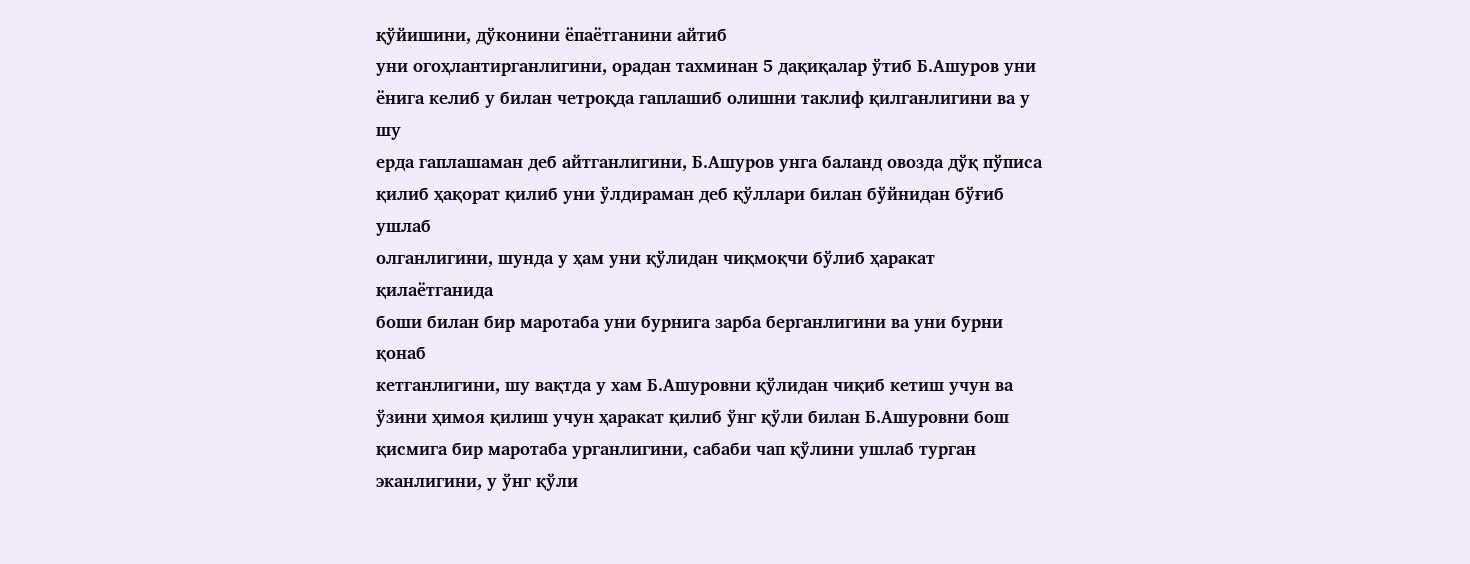қўйишини, дўконини ёпаётганини айтиб
уни огоҳлантирганлигини, орадан тахминан 5 дақиқалар ўтиб Б.Ашуров уни
ёнига келиб у билан четроқда гаплашиб олишни таклиф қилганлигини ва у шу
ерда гаплашаман деб айтганлигини, Б.Ашуров унга баланд овозда дўқ пўписа
қилиб ҳақорат қилиб уни ўлдираман деб қўллари билан бўйнидан бўғиб ушлаб
олганлигини, шунда у ҳам уни қўлидан чиқмоқчи бўлиб ҳаракат қилаётганида
боши билан бир маротаба уни бурнига зарба берганлигини ва уни бурни қонаб
кетганлигини, шу вақтда у хам Б.Ашуровни қўлидан чиқиб кетиш учун ва
ўзини ҳимоя қилиш учун ҳаракат қилиб ўнг қўли билан Б.Ашуровни бош
қисмига бир маротаба урганлигини, сабаби чап қўлини ушлаб турган
эканлигини, у ўнг қўли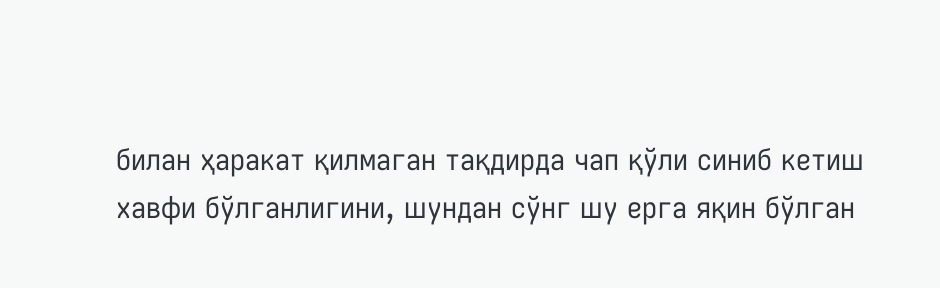билан ҳаракат қилмаган тақдирда чап қўли синиб кетиш
хавфи бўлганлигини, шундан сўнг шу ерга яқин бўлган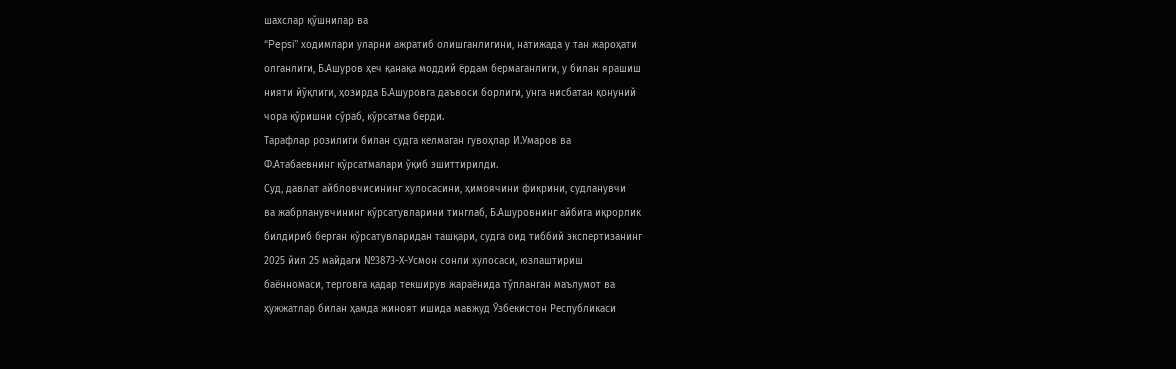шахслар қўшнилар ва
“Pepsi” ходимлари уларни ажратиб олишганлигини, натижада у тан жароҳати
олганлиги, Б.Ашуров ҳеч қанақа моддий ёрдам бермаганлиги, у билан ярашиш
нияти йўқлиги, ҳозирда Б.Ашуровга даъвоси борлиги, унга нисбатан қонуний
чора қўришни сўраб, кўрсатма берди.
Тарафлар розилиги билан судга келмаган гувоҳлар И.Умаров ва
Ф.Атабаевнинг кўрсатмалари ўқиб эшиттирилди.
Суд, давлат айбловчисининг хулосасини, ҳимоячини фикрини, судланувчи
ва жабрланувчининг кўрсатувларини тинглаб, Б.Ашуровнинг айбига иқрорлик
билдириб берган кўрсатувларидан ташқари, судга оид тиббий экспертизанинг
2025 йил 25 майдаги №3873-Х-Усмон сонли хулосаси, юзлаштириш
баённомаси, терговга қадар текширув жараёнида тўпланган маълумот ва
ҳужжатлар билан ҳамда жиноят ишида мавжуд Ўзбекистон Республикаси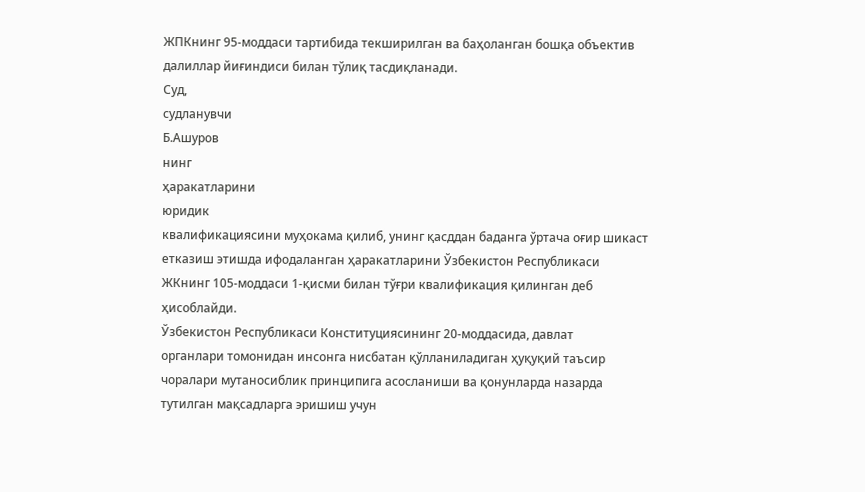ЖПКнинг 95-моддаси тартибида текширилган ва баҳоланган бошқа объектив
далиллар йиғиндиси билан тўлиқ тасдиқланади.
Суд,
судланувчи
Б.Ашуров
нинг
ҳаракатларини
юридик
квалификациясини муҳокама қилиб, унинг қасддан баданга ўртача оғир шикаст
етказиш этишда ифодаланган ҳаракатларини Ўзбекистон Республикаси
ЖКнинг 105-моддаси 1-қисми билан тўғри квалификация қилинган деб
ҳисоблайди.
Ўзбекистон Республикаси Конституциясининг 20-моддасида, давлат
органлари томонидан инсонга нисбатан қўлланиладиган ҳуқуқий таъсир
чоралари мутаносиблик принципига асосланиши ва қонунларда назарда
тутилган мақсадларга эришиш учун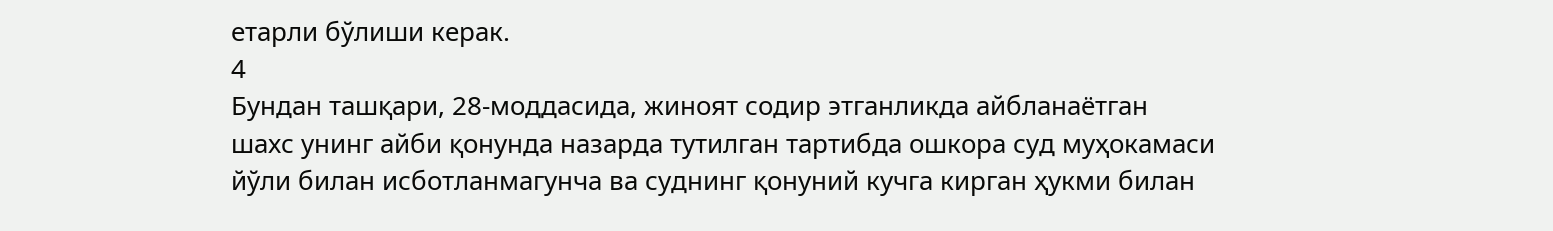етарли бўлиши керак.
4
Бундан ташқари, 28-моддасида, жиноят содир этганликда айбланаётган
шахс унинг айби қонунда назарда тутилган тартибда ошкора суд муҳокамаси
йўли билан исботланмагунча ва суднинг қонуний кучга кирган ҳукми билан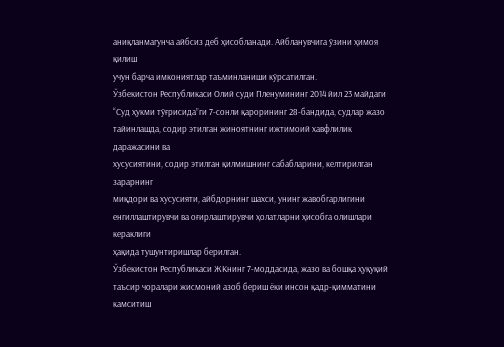аниқланмагунча айбсиз деб ҳисобланади. Айбланувчига ўзини ҳимоя қилиш
учун барча имкониятлар таъминланиши кўрсатилган.
Ўзбекистон Республикаси Олий суди Пленумининг 2014 йил 23 майдаги
“Суд ҳукми тўғрисида”ги 7-сонли қарорининг 28-бандида, судлар жазо
тайинлашда, содир этилган жиноятнинг ижтимоий хавфлилик даражасини ва
хусусиятини, содир этилган қилмишнинг сабабларини, келтирилган зарарнинг
миқдори ва хусусияти, айбдорнинг шахси, унинг жавобгарлигини
енгиллаштирувчи ва оғирлаштирувчи ҳолатларни ҳисобга олишлари кераклиги
ҳақида тушунтиришлар берилган.
Ўзбекистон Республикаси ЖКнинг 7-моддасида, жазо ва бошқа ҳуқуқий
таъсир чоралари жисмоний азоб бериш ёки инсон қадр-қимматини камситиш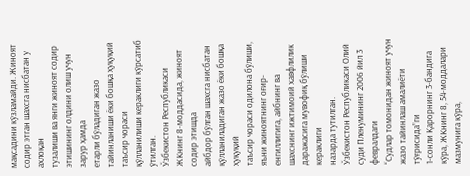мақсадини кўзламайди. Жиноят содир этган шахсга нисбатан у ахлоқан
тузалиши ва янги жиноят содир этишининг олдини олиш учун зарур ҳамда
етарли бўладиган жазо тайинланиши ёки бошқа ҳуқуқий таъсир чораси
қўлланилиши кераклиги кўрсатиб ўтилган.
Ўзбекистон Республикаси ЖКнинг 8-моддасида, жиноят содир этишда
айбдор бўлган шахсга нисбатан қўлланиладиган жазо ёки бошқа ҳуқуқий
таъсир чораси одилона бўлиши, яъни жиноятнинг оғир-енгиллигига, айбнинг ва
шахснинг ижтимоий хавфлилик даражасига мувофиқ бўлиши кераклиги
назарда тутилган.
Ўзбекистон Республикаси Олий суди Пленумининг 2006 йил 3 февралдаги
“Судлар томонидан жиноят учун жазо тайинлаш амалиёти тўғрисида”ги
1-сонли Қарорнинг 3-бандига кўра, ЖКнинг 8, 54-моддалари мазмунига кўра,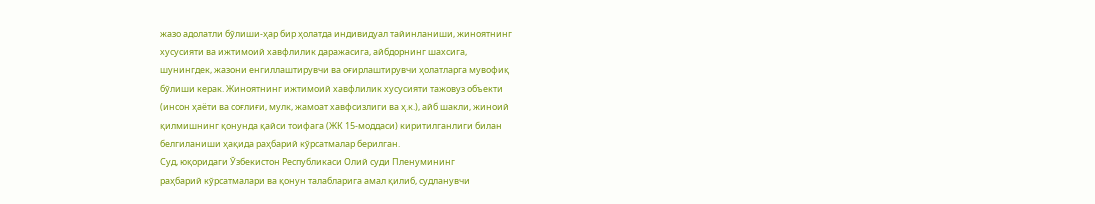жазо адолатли бўлиши-ҳар бир ҳолатда индивидуал тайинланиши, жиноятнинг
хусусияти ва ижтимоий хавфлилик даражасига, айбдорнинг шахсига,
шунингдек, жазони енгиллаштирувчи ва оғирлаштирувчи ҳолатларга мувофиқ
бўлиши керак. Жиноятнинг ижтимоий хавфлилик хусусияти тажовуз объекти
(инсон ҳаёти ва соғлиғи, мулк, жамоат хавфсизлиги ва ҳ.к.), айб шакли, жиноий
қилмишнинг қонунда қайси тоифага (ЖК 15-моддаси) киритилганлиги билан
белгиланиши ҳақида раҳбарий кўрсатмалар берилган.
Суд, юқоридаги Ўзбекистон Республикаси Олий суди Пленумининг
раҳбарий кўрсатмалари ва қонун талабларига амал қилиб, судланувчи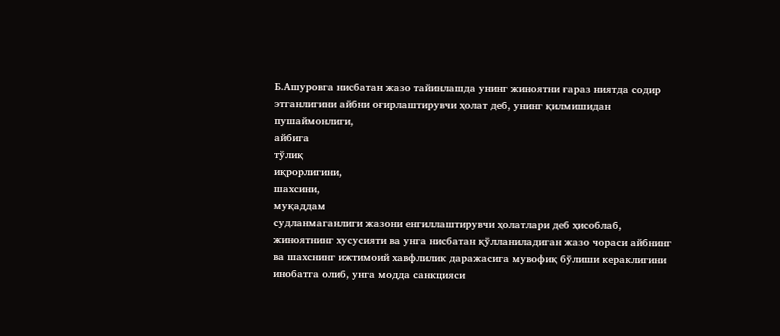Б.Ашуровга нисбатан жазо тайинлашда унинг жиноятни ғараз ниятда содир
этганлигини айбни оғирлаштирувчи ҳолат деб, унинг қилмишидан
пушаймонлиги,
айбига
тўлиқ
иқрорлигини,
шахсини,
муқаддам
судланмаганлиги жазони енгиллаштирувчи ҳолатлари деб ҳисоблаб,
жиноятнинг хусусияти ва унга нисбатан қўлланиладиган жазо чораси айбнинг
ва шахснинг ижтимоий хавфлилик даражасига мувофиқ бўлиши кераклигини
инобатга олиб, унга модда санкцияси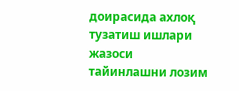доирасида ахлоқ тузатиш ишлари жазоси
тайинлашни лозим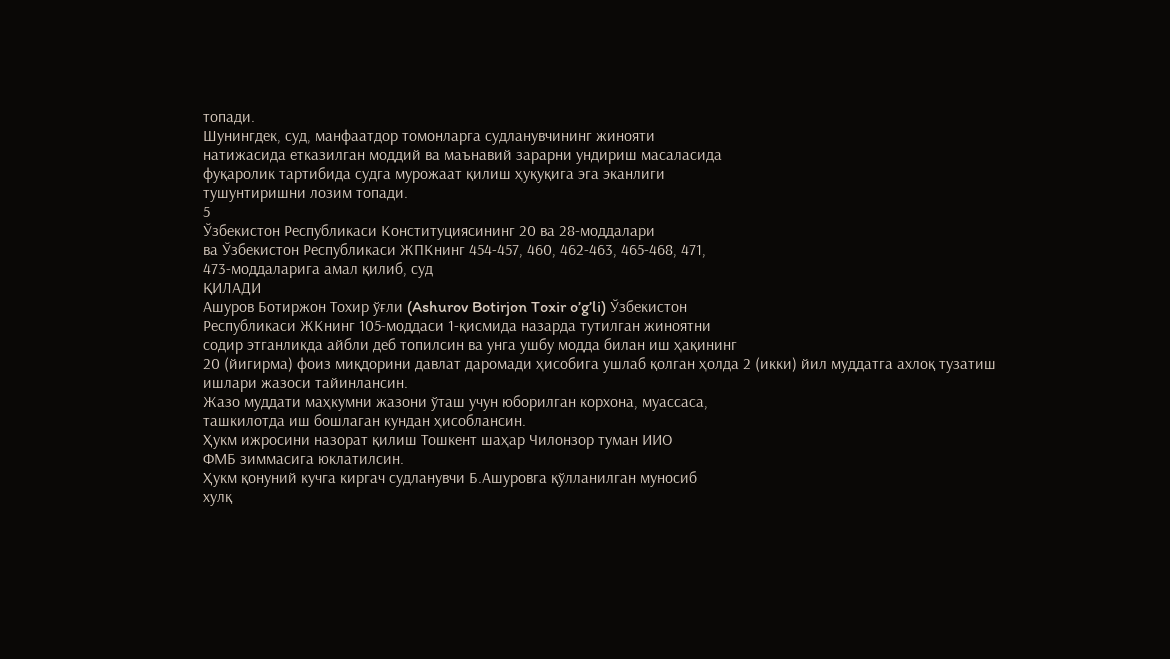топади.
Шунингдек, суд, манфаатдор томонларга судланувчининг жинояти
натижасида етказилган моддий ва маънавий зарарни ундириш масаласида
фуқаролик тартибида судга мурожаат қилиш ҳуқуқига эга эканлиги
тушунтиришни лозим топади.
5
Ўзбекистон Республикаси Конституциясининг 20 ва 28-моддалари
ва Ўзбекистон Республикаси ЖПКнинг 454-457, 460, 462-463, 465-468, 471,
473-моддаларига амал қилиб, суд
ҚИЛАДИ
Ашуров Ботиржон Тохир ўғли (Ashurov Botirjon Toxir o’g’li) Ўзбекистон
Республикаси ЖКнинг 105-моддаси 1-қисмида назарда тутилган жиноятни
содир этганликда айбли деб топилсин ва унга ушбу модда билан иш ҳақининг
20 (йигирма) фоиз миқдорини давлат даромади ҳисобига ушлаб қолган ҳолда 2 (икки) йил муддатга ахлоқ тузатиш ишлари жазоси тайинлансин.
Жазо муддати маҳкумни жазони ўташ учун юборилган корхона, муассаса,
ташкилотда иш бошлаган кундан ҳисоблансин.
Ҳукм ижросини назорат қилиш Тошкент шаҳар Чилонзор туман ИИО
ФМБ зиммасига юклатилсин.
Ҳукм қонуний кучга киргач судланувчи Б.Ашуровга қўлланилган муносиб
хулқ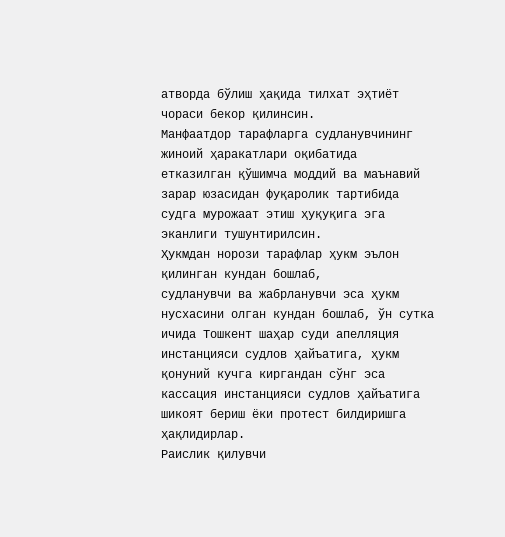атворда бўлиш ҳақида тилхат эҳтиёт чораси бекор қилинсин.
Манфаатдор тарафларга судланувчининг жиноий ҳаракатлари оқибатида
етказилган қўшимча моддий ва маънавий зарар юзасидан фуқаролик тартибида
судга мурожаат этиш ҳуқуқига эга эканлиги тушунтирилсин.
Ҳукмдан норози тарафлар ҳукм эълон қилинган кундан бошлаб,
судланувчи ва жабрланувчи эса ҳукм нусхасини олган кундан бошлаб, ўн сутка
ичида Тошкент шаҳар суди апелляция инстанцияси судлов ҳайъатига, ҳукм
қонуний кучга киргандан сўнг эса кассация инстанцияси судлов ҳайъатига
шикоят бериш ёки протест билдиришга ҳақлидирлар.
Раислик қилувчи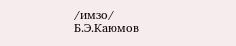/имзо/
Б.Э.Каюмов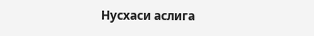Нусхаси аслига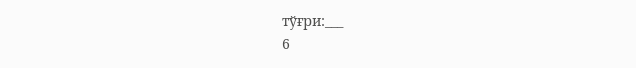тўғри:___
6